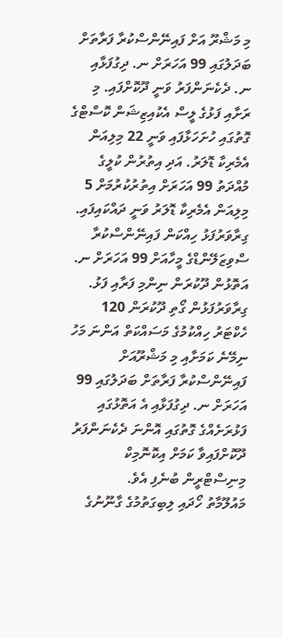މި މަޝްރޫ އަށް ފައިނޭންސްކުރާ ފަރާތަށް ބަދަލުގައި 99 އަހަރަށް ނ. ދިގުފަޅާއި ނ. ދެކެނަންފަރު ވަނީ ދޫކޮށްފައި. މި ރަށާއި ފަޅުގެ ލީސް އެކުއިޒިޝަން ކޮސްޓްގެ ގޮތުގައި ހުށަހަޅާފައި ވަނީ 22 މިލިއަން އެމެރިކާ ޑޮލަރު. އަދި އިތުރުން ކުލީގެ މުއްދަތު 99 އަހަރަށް އިތުރުކުރުމަށް 5 މިލިއަން އެމެރިކާ ޑޮލަރު ވަނީ ދައްކައިފައި.
ގިރާވަރުފަޅު ހިއްކަން ފައިނޭންސްކުރާ ސްވިޒަލޭންޑްގެ މީހާއަށް 99 އަހަރަށް ނ. އަތޮޅުން ދޫކުރަން ނިންމި ފަރާއި ފަޅު.
ގިރާވަރުފަޅުން ގޯތި ދޫކުރަން 120 ހެކްޓަރު ހިއްކުމުގެ މަސައްކަތް އަންނަ މަހު ނިމޭނެ ކަމަށާއި މި މަޝްރޫއަށް ފައިނޭންސްކުރާ ފަރާތަށް ބަދަލުގައި 99 އަހަރަށް ނ. ދިގުފަޅާއި އެ އަތޮޅުގައި ފަޅުރަށެއްގެ ގޮތުގައި އޮންނަ ދެކެނަންފަރު ދޫކޮށްފައިވާ ކަމަށް އިކޮނޮމިކް މިނިސްޓްރީން ބުނެފި އެވެ.
މައުލޫމާތު ހޯދައި ލިބިގަތުމުގެ ގާނޫނުގެ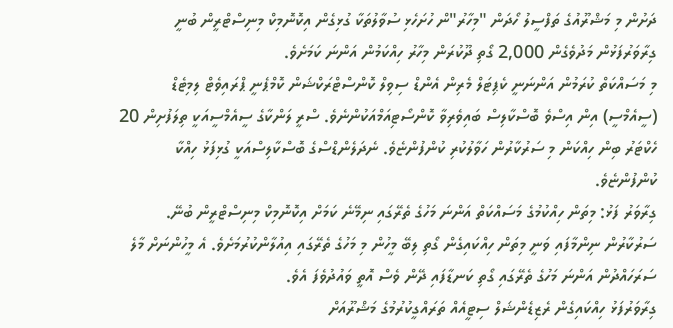ދަށުން މި މަޝްރޫއުގެ ތަފްސީލު ހޯދަން "މިހާރު"ން ހުށަހެޅި ސުވާލުތަކާ ގުޅިގެން އިކޮނޮމިކް މިނިސްޓްރީން ބުނީ ގިރާވަރުފަޅުން މަދުވެގެން 2,000 ގޯތި ދޫކުރަން މިހާރު ހިއްކަމުން އަންނަ ކަމަށެވެ.
މި މަސައްކަތް ކުރަމުން އަންނަނީ ކެޕިޓަލް މެރިން އެންޑް ސިވިލް ކޮންސްޓްރަކްޝަން ކޮމްޕެނީ ޕްރައިވެޓް ލިމިޓެޑް (ސީއެމްސީ) އިން އިސްވެ ބޮސްކާލިސް ބައިވެރިވާ ކޮންސޯޓިއަމްއަކުންނެވެ. ސްރީ ލަންކާގެ ސީއެމްސީއަކީ ތިލަފުށިން 20 ހެކްޓަރު ބިން ހިއްކަން މި ސަރުކާރުން ހަވާލުކުރި ކުންފުންޏެވެ. ނެދަލެންޑްސްގެ ބޮސްކާލިސްއަކީ ގުޅިފަޅު ހިއްކާ ކުންފުންޏެވެ.
ގިރާވަރު ފަޅު: މިތަން ހިއްކުމުގެ މަސައްކަތް އަންނަ މަހުގެ ތެރޭގައި ނިމޭނެ ކަމަށް އިކޮނޮމިކް މިނިސްޓްރީން ބުނޭ.
ސަރުކާރުން ނިންމާފައި ވަނީ މިތަން ހިއްކައިގެން ގޯތި ލިބޭ މީހުން މި މަހުގެ ތެރޭގައި އިއުލާންކުރުމަށެވެ. އެ މީހުންނަށް މާލެ ސަރަހައްދުން އަންނަ މަހުގެ ތެރޭގައި ގޯތި ކަނޑާފައި ދޭން ވެސް އޮތީ ވައުދުވެފަ އެވެ.
ގިރާވަރުފަޅު ހިއްކައިގެން ރެޒިޑެންޝަލް ސިޓީއެއް ތަރައްގީކުރުމުގެ މަޝްރޫއަށް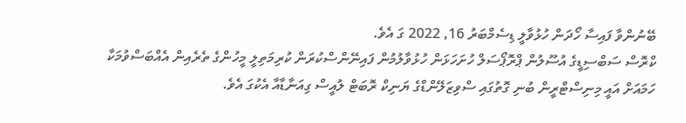ބޭނުންވާ ފައިސާ ހޯދަން ހުޅުވާލީ ޑިސެމްބަރު 16, 2022 ގަ އެވެ.
ކްރޮސް ސަބްސިޑީގެ އުސޫލުން ޕްރޮޕޯސަލް ހުށަހަޅަން ހުޅުވާލުމުން ފައިނޭންސްކުރަން ކުރިމަތިލީ މީހުންގެ ތެރެއިން އެއްބަސްވުމަކާ ހަމައަށް އައީ މިނިސްޓްރީން ބުނި ގޮތުގައި ސްވިޒަލޭންޑްގެ ޔަނިކް ރޮބަޓް ލުއީސް ގިއަނާޑާއާ އެކުގަ އެވެ.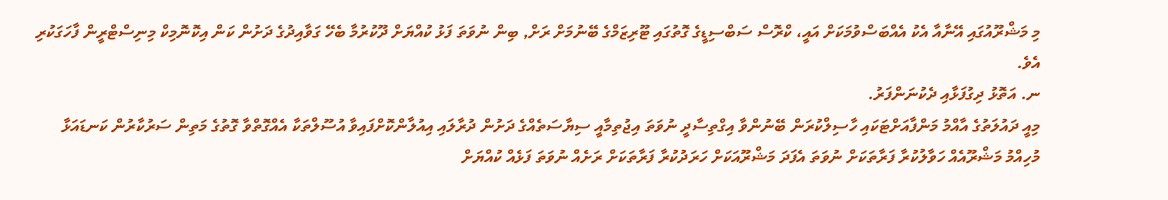މި މަޝްރޫއުގައި އޭނާއާ އެކު އެއްބަސްވުމަކަށް އައީ، ކްރޮސް ސަބްސިޑީގެ ގޮތުގައި ޓޫރިޒަމްގެ ބޭނުމަށް ރަށް, ބިން ނުވަތަ ފަޅު ކުއްޔަށް ދޫކުރުމާ ބެހޭ ގަވާއިދުގެ ދަށުން ކަން އިކޮނޮމިކް މިނިސްޓްރީން ފާހަގަކުރި އެވެ.
ނ. އަތޮޅު ދިގުފަޅާއި ދެކުނަންފަރު.
މިއީ ދައުލަތުގެ އާއްމު މަންފާއަށްޓަކައި ހާސިލްކުރަން ބޭނުންވާ އިގްތިސާދީ ނުވަތަ އިޖުތިމާއީ ސިޔާސަތެއްގެ ދަށުން ދުރާލައި އިއުލާންކޮށްފައިވާ އުސޫލްތަކާ އެއްގޮތްވާ ގޮތުގެ މަތިން ސަރުކާރުން ކަނޑައަޅާ މުހިއްމު މަޝްރޫއެއް ހަވާލުކުރާ ފަރާތަކަށް ނުވަތަ އެފަދަ މަޝްރޫއަކަށް ހަރަދުކުރާ ފަރާތަކަށް ރަށެއް ނުވަތަ ފަޅެއް ކުއްޔަށް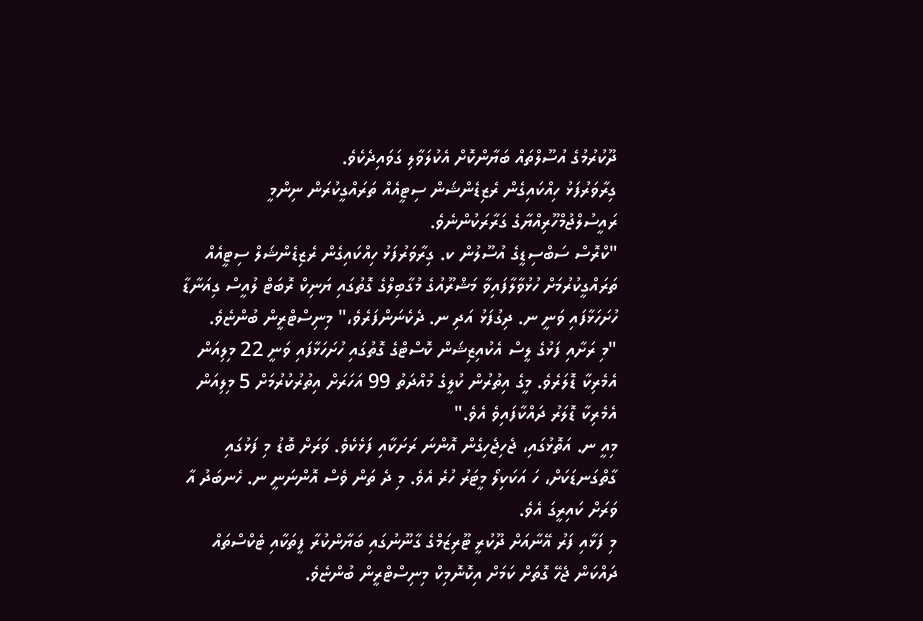ދޫކުރުމުގެ އުސޫލްތައް ބަޔާންކޮށް އެކުލަވާލި ގަވައިދެކެވެ.
ގިރާވަރުފަޅު ހިއްކައިގެން ރެޒިޑެންޝަން ސިޓީއެއް ތަރައްގީކުރަން ނިންމީ ރައީސުލްޖުމްހޫރިއްޔާގެ ގަރާރަކުންނެވެ.
"ކްރޮސް ސަބްސިޑީގެ އުސޫލުން ކ. ގިރާވަރުފަޅު ހިއްކައިގެން ރެޒިޑެންޝަލް ސިޓީއެއް ތަރައްގީކުރުމަށް ހުޅުވާލާފައިވާ މަޝްރޫއުގެ މުގާބިލްގެ ގޮތުގައި ޔަނިކް ރޮބަޓް ލުއީސް ގިއަނާޑާ ހުށަހަޅާފައި ވަނީ ނ. ދިގުފަޅު އަދި ނ. ދެކެނަންފަރެވެ،" މިނިސްޓްރީން ބުންޏެވެ.
"މި ރަށާއި ފަޅުގެ ލީސް އެކުއިޒިޝަން ކޮސްޓްގެ ގޮތުގައި ހުށަހަޅާފައި ވަނީ 22 މިލިއަން އެމެރިކާ ޑޮލަރެވެ. މީގެ އިތުރުން ކުލީގެ މުއްދަތު 99 އަހަރަށް އިތުރުކުރުމަށް 5 މިލިއަން އެމެރިކާ ޑޮލަރު ދައްކާފައިވެ އެވެ."
މިއީ ނ. އަތޮޅުގައި، ޖެހިޖެހިގެން އޮންނަ ރަށަކާއި ފަޅެކެވެ. ވަރަށް ބޮޑު މި ފަޅުގައި ގާތްގަނޑަކަށް، ހަ އަކަކިލޯ މީޓަރު ހުރެ އެވެ. މި ދެ ތަން ވެސް އޮންނަނީ ނ. ހެނބަދު އާ ވަރަށް ކައިރީގަ އެވެ.
މި ފަޅާއި ފަރު އޭނާއަށް ދޫކުރީ ޓޫރިޒަމްގެ ގާނޫނުގައި ބަޔާންކުރާ ފީތަކާއި ޓެކްސްތައް ދައްކަން ޖެހޭ ގޮތަށް ކަމަށް އިކޮނޮމިކް މިނިސްޓްރީން ބުންޏެވެ.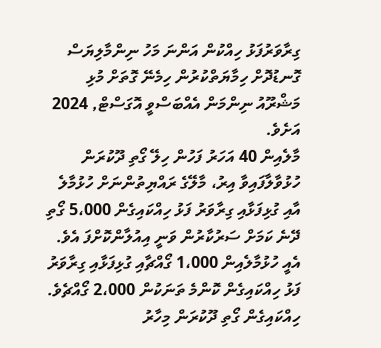ގިރާވަރުފަޅު ހިއްކުން އަންނަ މަހު ނިންމާލިޔަސް ގޮނޑުދޮށް ހިމާޔަތްކުރުން ހިމެނޭ ގޮތަށް މުޅި މަޝްރޫއު ނިންމަން އެއްބަސްވީ އޮގަސްޓް, 2024 އަށެވެ.
މާލެއިން 40 އަހަރު ފަހުން ހިލޭ ގޯތި ދޫކުރަން ހުޅުވާލާފައިވާ އިރު، މާލޭގެ ރައްޔިތުންނަށް ހުޅުމާލެ އާއި ގުޅިފަޅާއި ގިރާވަރު ފަޅު ހިއްކައިގެން 5،000 ގޯތި ދޭނެ ކަމަށް ސަރުކާރުން ވަނީ އިއުލާންކޮށްފަ އެވެ. އެއީ ހުޅުމާލެއިން 1،000 ގޯއްޗާއި ގުޅިފަޅާއި ގިރާވަރު ފަޅު ހިއްކައިގެން ކޮންމެ ތަނަކުން 2،000 ގޯއްޗެވެ.
ހިއްކައިގެން ގޯތި ދޫކުރަން މިހާރު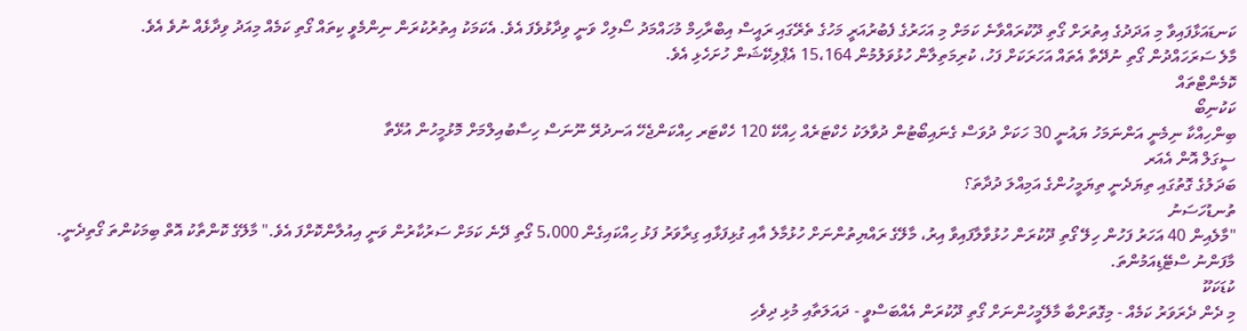ކަނޑައަޅާފައިވާ މި އަދަދުގެ އިތުރަށް ގޯތި ދޫކުރައްވާނެ ކަމަށް މި އަހަރުގެ ފެބުރުއަރީ މަހުގެ ތެރޭގައި ރައީސް އިބްރާހިމް މުހައްމަދު ސޯލިހް ވަނީ ވިދާޅުވެފަ އެވެ. އެކަމަކު އިތުރުކުރަން ނިންމެވީ ކިތައް ގޯތި ކަމެއް މިއަދު ވިދާޅެއް ނުވެ އެވެ.
މާލެ ސަރަހައްދުން ގޯތި ނުދޭތާ އެތައް އަހަރަކަށް ފަހު، ކުރިމަތިލާން ހުޅުވަލުމުން 15،164 އެޕްލިކޭޝަން ހުށަހެޅި އެވެ.
ކޮމެންޓްތައް
ކަކުނިބޯ
ބިންހިއްކާ ނިމެނީ އަންނަމަހު ޔައުނީ 30 ހަކަށް ދުވަސް ގެނައިބޯޓުން ދުވާލަކު ހެކްޓަރެއް ހިއްކޭ 120 ހެކްޓަރ ހިއްކަންޖެހޭ އަނދުރޭ ނޫނަސް ހިސާބުއިލްމަށް މޮޅުމީހުން އުޅޭތާ
ސީގަލް އޮން އެއަރ
ބަދަލުގެ ގޮތުގައި ތިޔަދެނީ ތިޔަމީހުންގެ އަމިއްލަ ދުދާތަ؟
ތުނޑުހަސަނު
"މާލެއިން 40 އަހަރު ފަހުން ހިލޭ ގޯތި ދޫކުރަން ހުޅުވާލާފައިވާ އިރު، މާލޭގެ ރައްޔިތުންނަށް ހުޅުމާލެ އާއި ގުޅިފަޅާއި ގިރާވަރު ފަޅު ހިއްކައިގެން 5،000 ގޯތި ދޭނެ ކަމަށް ސަރުކާރުން ވަނީ އިއުލާންކޮށްފަ އެވެ." މާލޭގެ ކޮންތާކު އޮތް ބިމަކުންތަ ގޯތިދެނީ. މާފަންނު ސްޓޭޑިއަމުންތަ.
ކުޑަކަކޫ
މި ދެން ދެރަވަރު ކަމެއް - މިގޮތަށްބާ މާލޭމީހުންނަށް ގޯތި ދޫކުރަން އެއްބަސްވީ - ދައަލަތާއި މުޅި ދިވެހި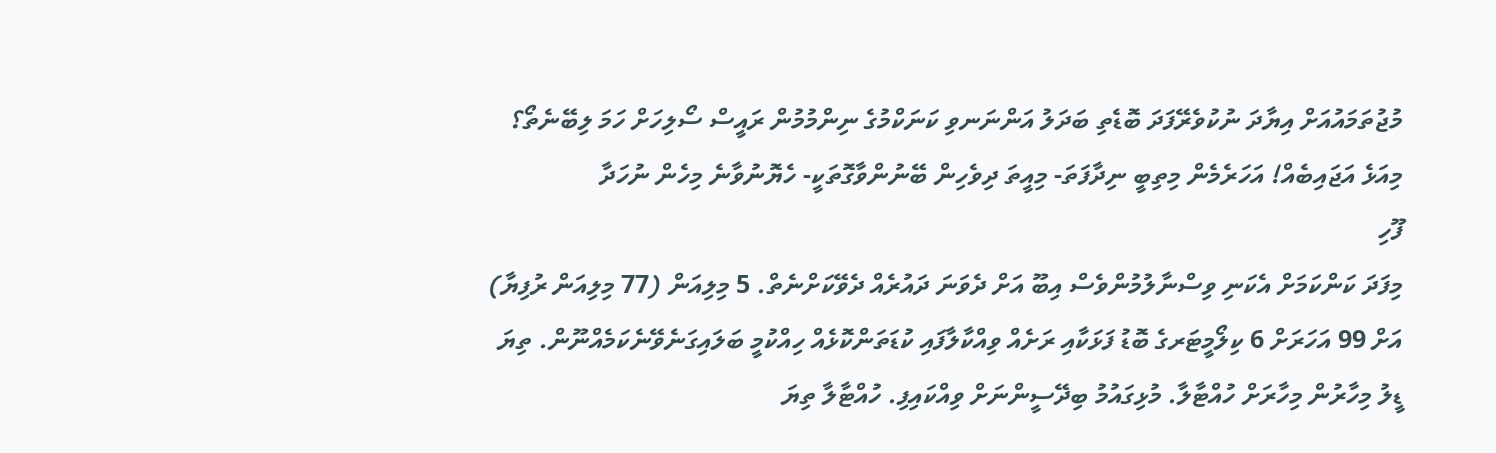މުޖުތަމައުއަށް އިޔާދަ ނުކުވެރޭފަދަ ބޮޑެތި ބަދަލު އަންނަނވި ކަނަކްމުގެ ނިންމުމުން ރައީސް ސޯލިހަށް ހަމަ ލިބޭނެތޯ؟ މިއަޅެ އަޖައިބެއް! އަހަރެމެން މިތިބީ ނިދާފަތަ- މިއީތަ ދިވެހިން ބޭނުންވާގޮތަކީ- ހެޔޮނުވާނެ މިހެން ނުހަދާ
ފޫހި
މިފަދަ ކަންކަމަށް އެކަނި ވިސްނާލުމުންވެސް އިބޫ އަށް ދެވަނަ ދައުރެއް ދެވޭކަށްނެތް. 5 މިލިއަން (77 މިލިއަން ރުފިޔާ) އަށް 99 އަހަރަށް 6 ކިލޯމީޓަރގެ ބޮޑު ފަޅަކާއި ރަށެއް ވިއްކާލާފައި ކުޑަތަންކޮޅެއް ހިއްކުމީ ބަލައިގަނެވޭނެކަމެއްނޫން. ތިޔަ ޑީލު މިހާރުން މިހާރަށް ހުއްޓާލާ. މުޅިގައުމު ބިދޭސީންނަށް ވިއްކައިފި. ހުއްޓާލާ ތިޔަ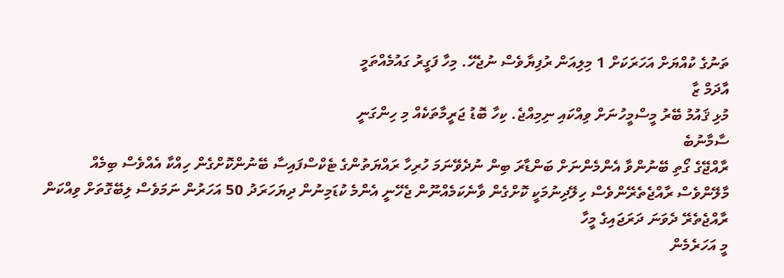ތަނުގެ ކުއްޔަށް އަހަރަކަށް 1 މިލިއަން ރުފިޔާވެސް ނުޖެހޭ. މިހާ ފަގީރު ގައުމެއްތަމީ
އާދަމް ޒާ
މުޅި ޤައުމު ބޭރު މީސްމީހުނަށް ވިއްކައި ނިމިއްޖެ. ކިހާ ބޮޑު ޖަރީމާތަކެއް މި ހިންގަނީ
ސާމާނުބެ
ރާއްޖޭގެ ގޯތި ބޭނުންވާ އެންމެންނަށް ބަންޑާރަ ބިން ނުދެވޭނަމަ ހުރިހާ ރައްޔަތުންގެ ޓެކްސްފައިސާ ބޭނުންކޮށްގެން ހިއްކާ އެއްވެސް ބިމެއް މާލޭންވެސް ރާއްޖެތެރޭންވެސް ހިލޭދިނުމަކީ ކޮށްގެން ވާނެކަމެއްނޫން ޖެހޭނީ އެންމެ ކުޑަމިނުން ދިޔަހަރަދު 50 އަހަރުން ނަމަވެސް ލިބޭގޮތަށް ވިއްކަން
ރާއްޖެތެރޭ ދެވަނަ ދަރަޖައިގެ މީހާ
މީ އަހަރެމެން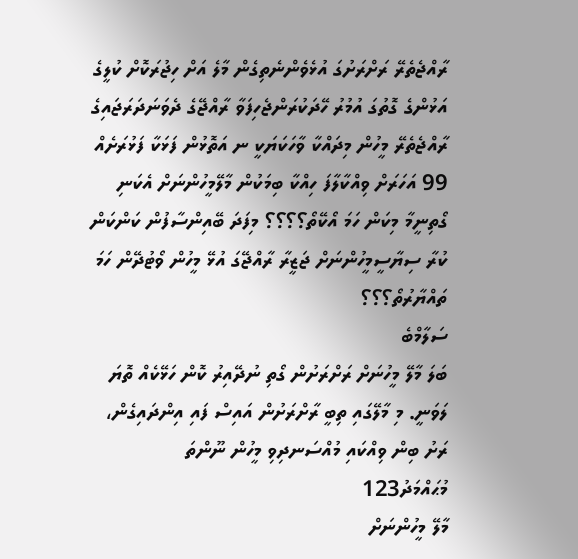ރާއްޖެތެރޭ ރަށްރަށުގަ އުޅެވެންނެތިގެން މާލެ އަށް ހިޖުރަކޮށް ކުލީގެ އަޅުންގެ ގޮތުގަ އުމުރު ހޭދަކުރަންޖެހިފަވާ ރާއްޖޭގެ ދެވަނަދަރަޖައިގެ ރާއްޖެތެރޭ މީހުން މިދައްކާ ވާހަކަޔަކީ ނ އަތޮޅުން ފަޅަކާ ފަޅުރަށެއް 99 އަހަރަށް ވިއްކާލާފަ ހިއްކާ ބިމަކުން މާލޭމީހުންނަށް އެކަނި ގޯތިނީމާ މިކަން ހަމަ އޯކޭތޯ؟؟؟؟ މިފަދަ ބޭއިންސާފުން ކަންކަން ކުރާ ސިޔާސީމީހުންނަށް ޖަޒީރާ ރާއްޖޭގަ އުޅޭ މީހުން ވޯޓުދޭން ހަމަ ތައްޔާރުތޯ؟؟؟
ސަލާމްބެ
ބަލަ މާލޭ މީހުނަށް ރަށްރަށުން ގޯތި ނުދޭއިރު ކޮން ހަޅޭކެއް ތޮޔަ ލަވަނީ. މި މާލޭގައި ތިބީ ރާށްރަށުން އައިސް ފައި އިންދައިގެން، ރަށު ބިން ވިއްކައި މުއްސަނދިވި މީހުން ނޫންތަ
މުޙައްމަދު123
މާލޭ މީހުންނަށް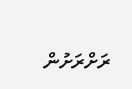ރަށްރަށުން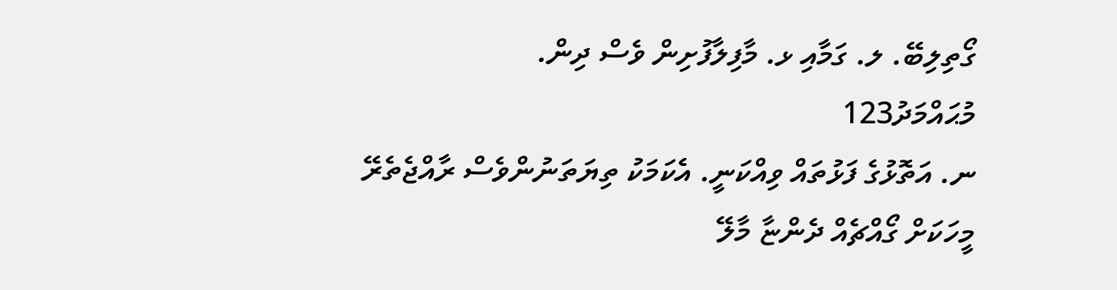ގޯތިލިބޭ. ލ. ގަމާއި ޅ. މާފިލާފުށިން ވެސް ދިން.
މުޙައްމަދު123
ނ. އަތޮޅުގެ ފަޅުތައް ވިއްކަނީ. އެކަމަކު ތިޔަތަނުންވެސް ރާއްޖެތެރޭ މީހަކަށް ގޯއްޗެއް ދެންޏާ މާލޭ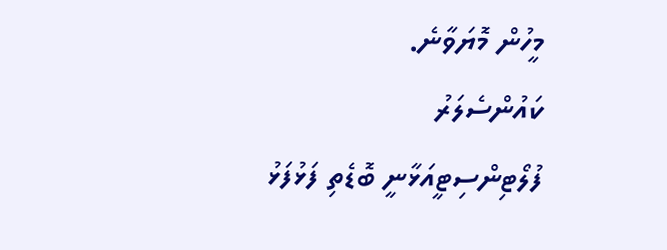މީހުން މޮޔަވާނެ.
ކައުންސެލަރު
ފުލޯޓިންސިޓީއަޅާނީ ބޮޑެތި ފަޅުފަޅު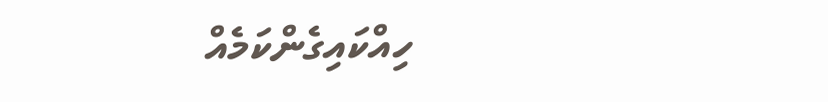ހިއްކައިގެންކަމެއް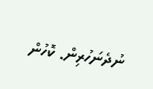ނުދެނަހުރިން. ކޮހުން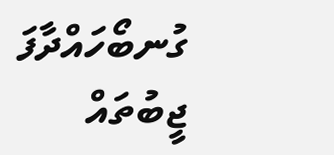ގުނބޯހައްދާފަ ޖީބުތައް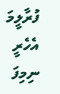ފުރާލީމަ އެހެރީ ނިމިފަ